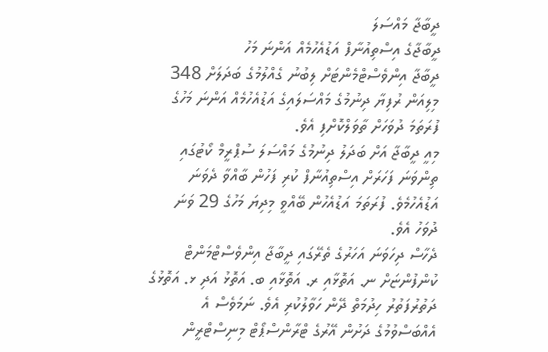ދީބާޖާ މައްސަލަ
ދީބާޖާގެ އިސްތިއުނާފް އަޑުއެހުމެއް އަންނަ މަހު
ދީބާޖާ އިންވެސްޓްމެންޓަށް ލިބުނު ގެއްލުމުގެ ބަދަލަށް 348 މިލިއަން ރުފިޔާ ދިނުމުގެ މައްސަލައިގެ އަޑުއެހުމެއް އަންނަ މަހުގެ ފުރަތަމަ ދުވަހަށް ތާވަލްކޮށްފި އެވެ.
މިއީ ދީބާޖާ އަށް ބަދަލު ދިނުމުގެ މައްސަލަ ސުޕްރީމް ކޯޓުގައި ތިންވަނަ ފަހަރަށް އިސްތިއުނާފް ކުރި ފަހުން ބާއްވާ ދެވަނަ އަޑުއެހުމެވެ. ފުރަތަމަ އަޑުއެހުން ބޭއްވީ މިދިޔަ މަހުގެ 29 ވަނަ ދުވަހު އެވެ.
ދެހާސް ދިހަވަނަ އަހަރުގެ ތެރޭގައި ދީބާޖާ އިންވެސްޓްމަންޓް ކުންފުންޏަށް ނ. އަތޮޅާއި ރ. އަތޮޅާއި ބ. އަތޮޅު އަދި ޅ. އަތޮޅުގެ ދަތުރުފަތުރު ހިދުމަތް ދޭން ހަވާލުކުރި އެވެ. ނަމަވެސް އެ އެއްބަސްވުމުގެ ދަށުން އޭރުގެ ޓްރާންސްޕޯޓް މިނިސްޓްރީން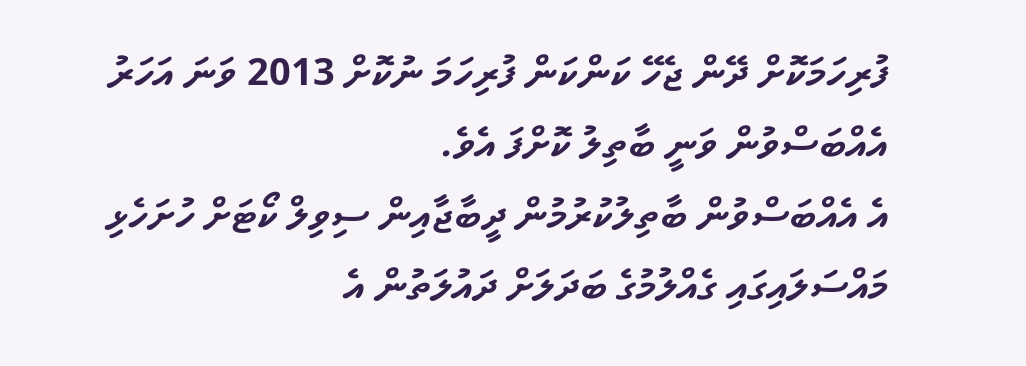ފުރިހަމަކޮށް ދޭން ޖެހޭ ކަންކަން ފުރިހަމަ ނުކޮށް 2013 ވަނަ އަހަރު އެއްބަސްވުން ވަނީ ބާތިލު ކޮށްފަ އެވެ.
އެ އެއްބަސްވުން ބާތިލުކުރުމުން ދީބާޖާއިން ސިވިލް ކޯޓަށް ހުށަހެޅި މައްސަލައިގައި ގެއްލުމުގެ ބަދަލަށް ދައުލަތުން އެ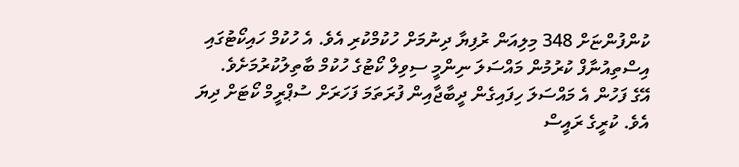ކުންފުންޏަށް 348 މިލިއަން ރުފިޔާ ދިނުމަށް ހުކުމްކުރި އެވެ. އެ ހުކުމް ހައިކޯޓުގައި އިސްތިއުނާފް ކުރުމުން މައްސަލަ ނިންމީ ސިވިލް ކޯޓުގެ ހުކުމް ބާތިލުކުރުމަށެވެ.
އޭގެ ފަހުން އެ މައްސަލަ ހިފައިގެން ދީބާޖާއިން ފުރަތަމަ ފަހަރަށް ސުޕްރީމް ކޯޓަށް ދިޔަ އެވެ. ކުރީގެ ރައީސް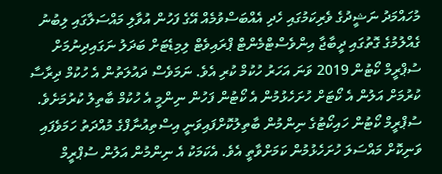މުހައްމަދު ނަޝީދުގެ ވެރިކަމުގައި ހެދި އެއްބަސްވުމެއް އޭގެ ފަހުން އުވާލި މައްސަލާގައި ލިބުނު ގެއްލުމުގެ ގޮތުގައި ދީބާޖާ އިންވެސްޓްމެންޓް ޕްރައިވެޓް ލިމިޑެޓަށް ބަދަލު ނަގައިދިނުމަށް ސުޕްރީމް ކޯޓުން 2019 ވަނަ އަހަރު ހުކުމް ކުރި އެވެ. ނަމަވެސް ދައުލަތުން އެ ހުކުމް ދިރާސާ ކުރުމަށް އަލުން އެ ކޯޓަށް ހުށަހެޅުމުން އެ ކޯޓުން ފަހުން ނިންމީ އެ ހުކުމް ބާތިލު ކުރުމަށެވެ.
ސުޕްރީމް ކޯޓުން ހައިކޯޓުގެ ނިންމުން ބާތިލުކޮށްފައިވަނީ އިސްތިއުނާފްގެ މުއްދަތު ހަމަވެފައި ވަނިކޮށް މައްސަލަ ހުށަހެޅުމުން ކަމަށްވާތީ އެވެ. އެކަމަކު އެ ނިންމުން އަލުން ސުޕްރީމް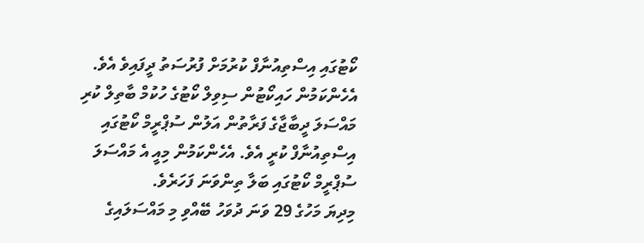ކޯޓުގައި އިސްތިއުނާފް ކުރުމަށް ފުރުސަތު ދީފައިވެ އެވެ. އެހެންކަމުން ހައިކޯޓުން ސިވިލް ކޯޓުގެ ހުކުމް ބާތިލް ކުރި މައްސަލަ ދީބާޖާގެ ފަރާތުން އަލުން ސުޕްރީމް ކޯޓުގައި އިސްތިއުނާފް ކުރީ އެވެ. އެހެންކަމުން މިއީ އެ މައްސަލަ ސުޕްރީމް ކޯޓުގައި ބަލާ ތިންވަނަ ފަހަރެވެ.
މިދިޔަ މަހުގެ 29 ވަނަ ދުވަހު ބޭއްވި މި މައްސަލައިގެ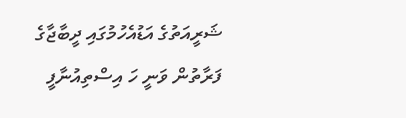ޝަރީއަތުގެ އަޑުއެހުމުގައި ދީބާޖާގެ ފަރާތުން ވަނީ ހަ އިސްތިއުނާފީ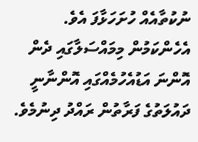ނުކުތާއެއް ހުށަހަޅާފަ އެވެ. އެހެންކަމުން މިމައްސަލާގައި ދެން އޮންނަ އަޑުއެހުމެއްގައި އޮންނާނީ ދައުލަތުގެ ފަރާތުން ރައްދު ދިނުމެވެ.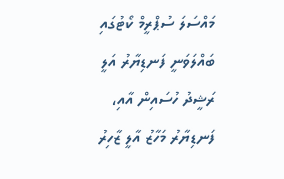މައްސަލަ ސުޕްރީމް ކޯޓުގައި ބައްލަވަނީ ފަނޑިޔާރު އަލީ ރަޝީދު ހުސައިން އާއި، ފަނޑިޔާރު މަހާޒު އާލީ ޒާހިރު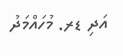އަދި ޑރ. މުހައްމަދު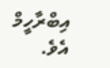އިބްރާހީމް އެވެ.